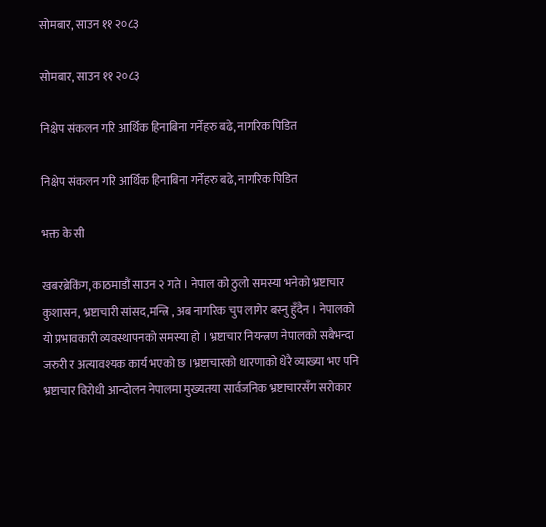सोमबार, साउन ११ २०८३

सोमबार, साउन ११ २०८३

निक्षेप संकलन गरि आर्थिक हिनाबिना गर्नेहरु बढे, नागरिक पिडित

निक्षेप संकलन गरि आर्थिक हिनाबिना गर्नेहरु बढे, नागरिक पिडित

भक्त के सी

खबरब्रेकिंग, काठमाडौं साउन २ गते । नेपाल को ठुलो समस्या भनेको भ्रष्टाचार कुशासन, भ्रष्टाचारी सांसद,मन्त्रि , अब नागरिक चुप लागेर बस्नु हुँदैन । नेपालको यो प्रभावकारी व्यवस्थापनको समस्या हो । भ्रष्टाचार नियन्त्रण नेपालको सबैभन्दा जरुरी र अत्यावश्यक कार्य भएको छ ।भ्रष्टाचारको धारणाको धेरै व्याख्या भए पनि भ्रष्टाचार विरोधी आन्दोलन नेपालमा मुख्यतया सार्वजनिक भ्रष्टाचारसँग सरोकार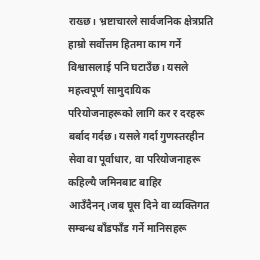राख्छ। भ्रष्टाचारले सार्वजनिक क्षेत्रप्रति हाम्रो सर्वोत्तम हितमा काम गर्ने विश्वासलाई पनि घटाउँछ। यसले महत्त्वपूर्ण सामुदायिक परियोजनाहरूको लागि कर र दरहरू बर्बाद गर्दछ। यसले गर्दा गुणस्तरहीन सेवा वा पूर्वाधार, वा परियोजनाहरू कहिल्यै जमिनबाट बाहिर आउँदैनन्।जब घूस दिने वा व्यक्तिगत सम्बन्ध बाँडफाँड गर्ने मानिसहरू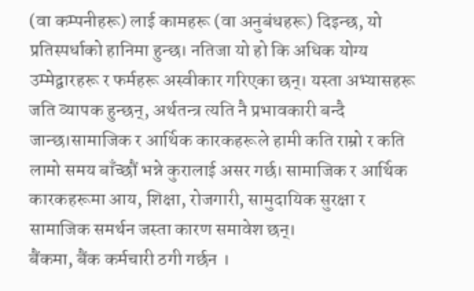(वा कम्पनीहरू) लाई कामहरू (वा अनुबंधहरू) दिइन्छ, यो प्रतिस्पर्धाको हानिमा हुन्छ। नतिजा यो हो कि अधिक योग्य उम्मेद्वारहरू र फर्महरू अस्वीकार गरिएका छन्। यस्ता अभ्यासहरू जति व्यापक हुन्छन्, अर्थतन्त्र त्यति नै प्रभावकारी बन्दै जान्छ।सामाजिक र आर्थिक कारकहरूले हामी कति राम्रो र कति लामो समय बाँच्छौं भन्ने कुरालाई असर गर्छ। सामाजिक र आर्थिक कारकहरूमा आय, शिक्षा, रोजगारी, सामुदायिक सुरक्षा र सामाजिक समर्थन जस्ता कारण समावेश छन्।
बैंकमा, बैंक कर्मचारी ठगी गर्छन ।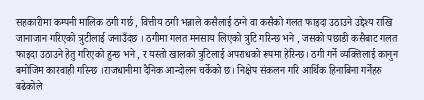सहकारीमा कम्पनी मालिक ठगी गर्छ , वित्तीय ठगी भन्नाले कसैलाई ठग्ने वा कसैको गलत फाइदा उठाउने उद्देश्य राखि जानाजान गरिएको त्रुटीलाई जनाउँदछ । ठगीमा गलत मनसाय लिएको त्रुटि गरिन्छ भने , जसको पछाडी कसैबाट गलत फाइदा उठाउने हेतु गरिएको हुन्छ भने , र यस्तो खालको त्रुटिलाई अपराधको रूपमा हेरिन्छ। ठगी गर्ने व्यक्तिलाई कानुन बमोजिम कारवाही गरिन्छ ।राजधानीमा दैनिक आन्दोलन चर्केको छ। निक्षेप संकलन गरि आर्थिक हिनाबिना गर्नेहरु बढेकोले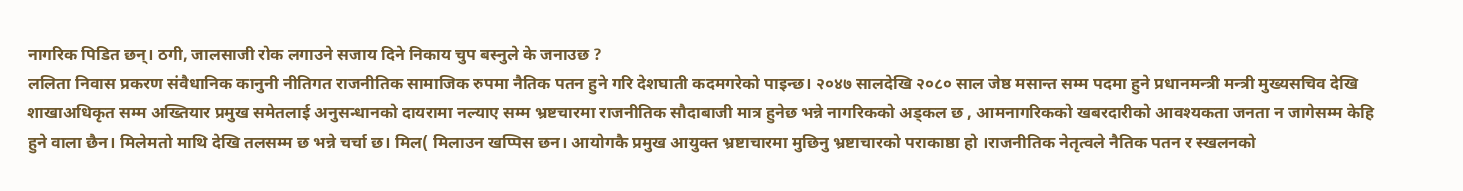नागरिक पिडित छन्। ठगी, जालसाजी रोक लगाउने सजाय दिने निकाय चुप बस्नुले के जनाउछ ?
ललिता निवास प्रकरण संवैधानिक कानुनी नीतिगत राजनीतिक सामाजिक रुपमा नैतिक पतन हुने गरि देशघाती कदमगरेको पाइन्छ। २०४७ सालदेखि २०८० साल जेष्ठ मसान्त सम्म पदमा हुने प्रधानमन्त्री मन्त्री मुख्यसचिव देखि शाखाअधिकृत सम्म अख्तियार प्रमुख समेतलाई अनुसन्धानको दायरामा नल्याए सम्म भ्रष्टचारमा राजनीतिक सौदाबाजी मात्र हुनेछ भन्ने नागरिकको अड्कल छ , आमनागरिकको खबरदारीको आवश्यकता जनता न जागेसम्म केहि हुने वाला छैन। मिलेमतो माथि देखि तलसम्म छ भन्ने चर्चा छ। मिल( मिलाउन खप्पिस छन। आयोगकै प्रमुख आयुक्त भ्रष्टाचारमा मुछिनु भ्रष्टाचारको पराकाष्ठा हो ।राजनीतिक नेतृत्वले नैतिक पतन र स्खलनको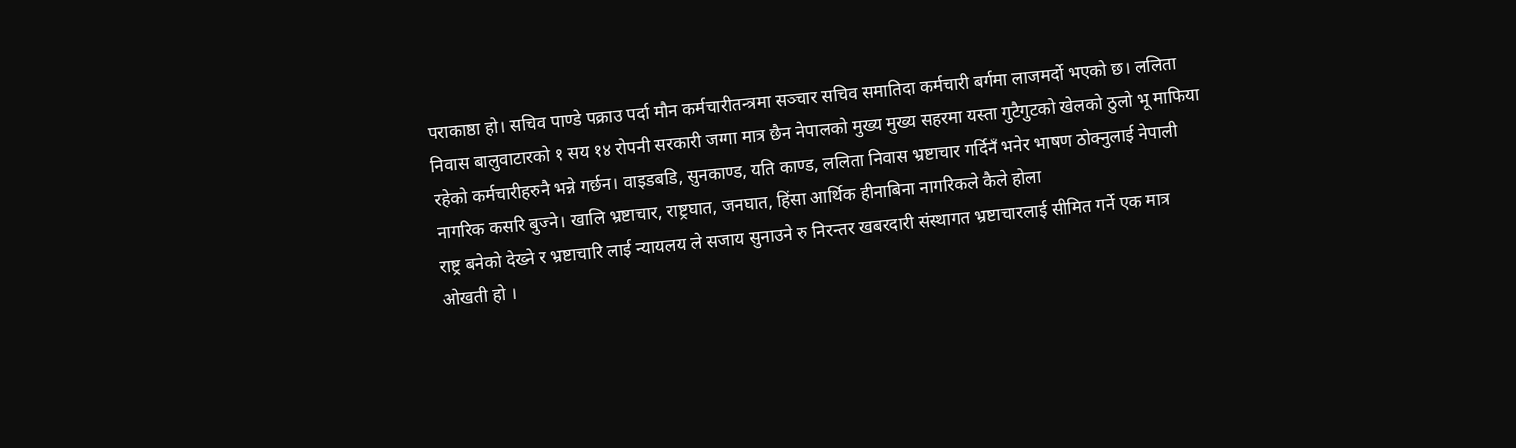पराकाष्ठा हो। सचिव पाण्डे पक्राउ पर्दा मौन कर्मचारीतन्त्रमा सञ्चार सचिव समातिदा कर्मचारी बर्गमा लाजमर्दो भएको छ। ललिता निवास बालुवाटारको १ सय १४ रोपनी सरकारी जग्गा मात्र छैन नेपालको मुख्य मुख्य सहरमा यस्ता गुटैगुटको खेलको ठुलो भू माफिया रहेको कर्मचारीहरुनै भन्ने गर्छन। वाइडबडि, सुनकाण्ड, यति काण्ड, ललिता निवास भ्रष्टाचार गर्दिनँ भनेर भाषण ठोक्नुलाई नेपाली नागरिक कसरि बुज्ने। खालि भ्रष्टाचार, राष्ट्रघात, जनघात, हिंसा आर्थिक हीनाबिना नागरिकले कैले होला
राष्ट्र बनेको देख्ने र भ्रष्टाचारि लाई न्यायलय ले सजाय सुनाउने रु निरन्तर खबरदारी संस्थागत भ्रष्टाचारलाई सीमित गर्ने एक मात्र ओखती हो ।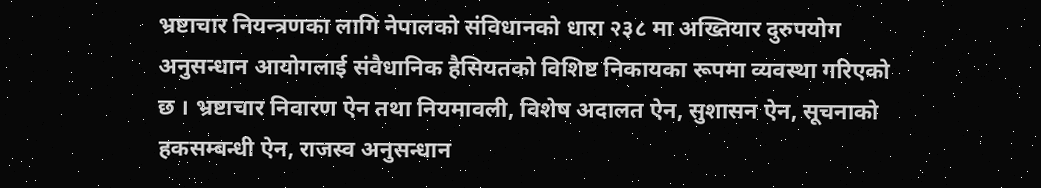भ्रष्टाचार नियन्त्रणका लागि नेपालको संविधानको धारा २३८ मा अख्तियार दुरुपयोग अनुसन्धान आयोगलाई संवैधानिक हैसियतको विशिष्ट निकायका रूपमा व्यवस्था गरिएको छ । भ्रष्टाचार निवारण ऐन तथा नियमावली, विशेष अदालत ऐन, सुशासन ऐन, सूचनाको हकसम्बन्धी ऐन, राजस्व अनुसन्धान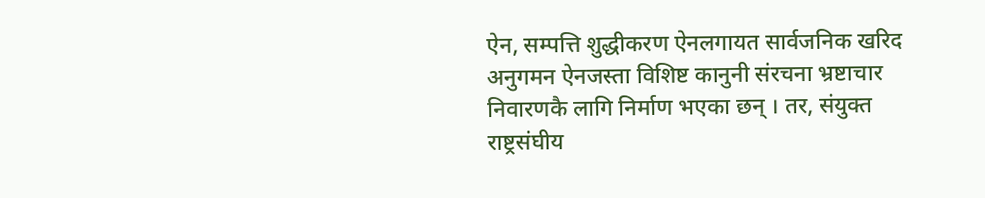ऐन, सम्पत्ति शुद्धीकरण ऐनलगायत सार्वजनिक खरिद अनुगमन ऐनजस्ता विशिष्ट कानुनी संरचना भ्रष्टाचार निवारणकै लागि निर्माण भएका छन् । तर, संयुक्त राष्ट्रसंघीय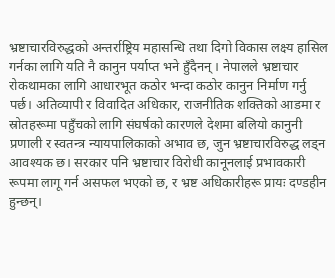भ्रष्टाचारविरुद्धको अन्तर्राष्ट्रिय महासन्धि तथा दिगो विकास लक्ष्य हासिल गर्नका लागि यति नै कानुन पर्याप्त भने हुँदैनन् । नेपालले भ्रष्टाचार रोकथामका लागि आधारभूत कठोर भन्दा कठोर कानुन निर्माण गर्नु पर्छ। अतिव्यापी र विवादित अधिकार, राजनीतिक शक्तिको आडमा र स्रोतहरूमा पहुँचको लागि संघर्षको कारणले देशमा बलियो कानुनी प्रणाली र स्वतन्त्र न्यायपालिकाको अभाव छ, जुन भ्रष्टाचारविरुद्ध लड्न आवश्यक छ। सरकार पनि भ्रष्टाचार विरोधी कानूनलाई प्रभावकारी रूपमा लागू गर्न असफल भएको छ, र भ्रष्ट अधिकारीहरू प्रायः दण्डहीन हुन्छन्।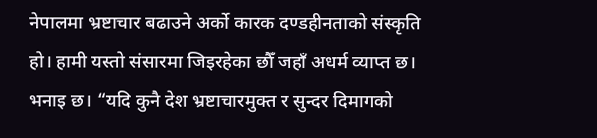नेपालमा भ्रष्टाचार बढाउने अर्को कारक दण्डहीनताको संस्कृति हो। हामी यस्तो संसारमा जिइरहेका छौँ जहाँ अधर्म व्याप्त छ।
भनाइ छ। “यदि कुनै देश भ्रष्टाचारमुक्त र सुन्दर दिमागको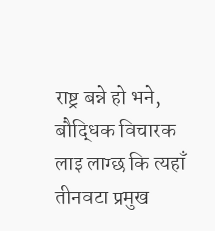राष्ट्र बन्ने हो भने, बौद्धिक विचारक लाइ लाग्छ कि त्यहाँ तीनवटा प्रमुख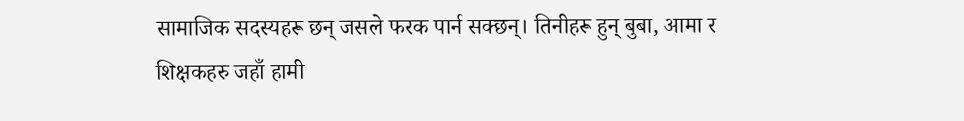सामाजिक सदस्यहरू छन् जसले फरक पार्न सक्छन्। तिनीहरू हुन् बुबा, आमा र शिक्षकहरु जहाँ हामी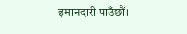इमानदारी पाउँछौं।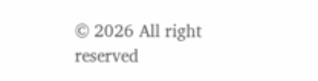© 2026 All right reserved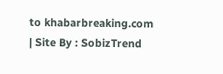to khabarbreaking.com | Site By : SobizTrend